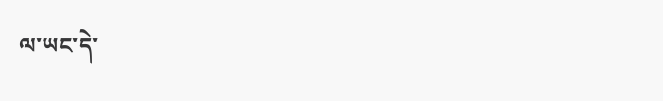ལ་ཡང་དེ་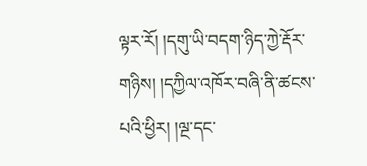ལྟར་རོ། །དགུ་ཡི་བདག་ཉིད་ཀྱེ་རྡོར་གཉིས། །དཀྱིལ་འཁོར་བཞི་ནི་ཚངས་པའི་ཕྱིར། །ལྔ་དང་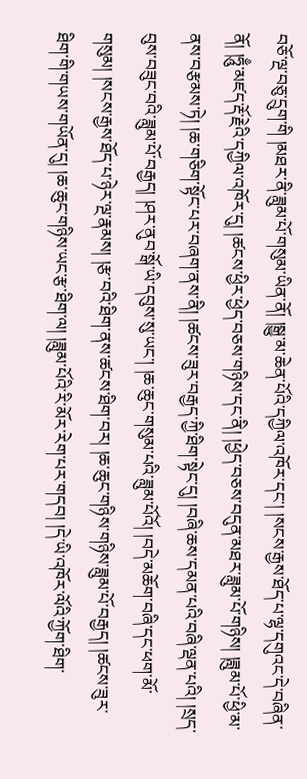བཅོ་ལྔ་བཅུ་དྲུག་གི །མཐར་ནི་ཟླུམ་པོ་གསུམ་ཡིན་ནོ། །སྒྱུ་མ་ཆེན་པོའི་དཀྱིལ་འཁོར་དང་། །སངས་རྒྱས་ཐོད་པ་ལྷ་དགུའང་དེ་བཞིན་ནོ། །ཧཱུྃ་མཛད་རྡོ་རྗེའི་དཀྱིལ་འཁོར་དུ། །ཚངས་ཕྱིར་ཕྱེད་བཅས་གཉིས་དང་ནི། །ཕྱེད་བཅས་བདུན་མཐར་ཟླུམ་པོ་གཉིས། །ཟླུམ་པོ་ཕྱི་མ་ནས་བརྩམས་ཏེ། །ཆ་གཅིག་སྟོང་པར་བཞག་ནས་ནི། །ཚངས་ཟུར་བརྒྱད་ཀྱི་ཐིག་སྟེང་དུ། །བཞི་ཆས་དམན་པའི་བཞི་ལྡན་པའི། །སྲད་བུས་བཟུང་བའི་ཟླུམ་པོ་བརྒྱད། །ཤར་ནུབ་སྒོ་ཡི་དབུས་སུ་ཡང་། །ཆ་ཆུང་གསུམ་པའི་ཟླུམ་པོའོ། །བདེ་མཆོག་བཞི་དང་ཕག་མོ་གསུམ། །སངས་རྒྱས་ཐོད་པ་ཉེར་ལྔ་རྣམས། །རྩ་བའི་ཐིག་ནས་ཚངས་ཐིག་བར། །ཆ་ཆུང་གཉིས་གཉིས་ཟླུམ་པོ་བརྒྱད། །ཚངས་ཟུར་ཐིག་གི་གཡས་གཡོན་དུ། །ཆ་ཆུང་གཉིས་ཡང་རྩ་ཐིག་ལ། །ཟླུམ་པོའི་རི་མོར་རེག་པར་གདབ། །དེ་ཡི་འཁོར་ལོའི་ཀྱོག་ཐིག་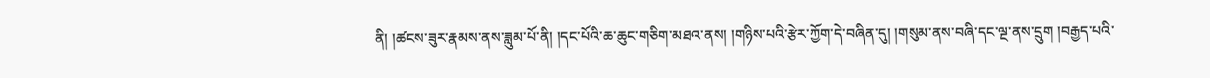ནི། །ཚངས་ཟུར་རྣམས་ནས་ཟླུམ་པོ་ནི། །དང་པོའི་ཆ་ཆུང་གཅིག་མཐའ་ནས། །གཉིས་པའི་རྩེར་ཀྱོག་དེ་བཞིན་དུ། །གསུམ་ནས་བཞི་དང་ལྔ་ནས་དྲུག །བརྒྱད་པའི་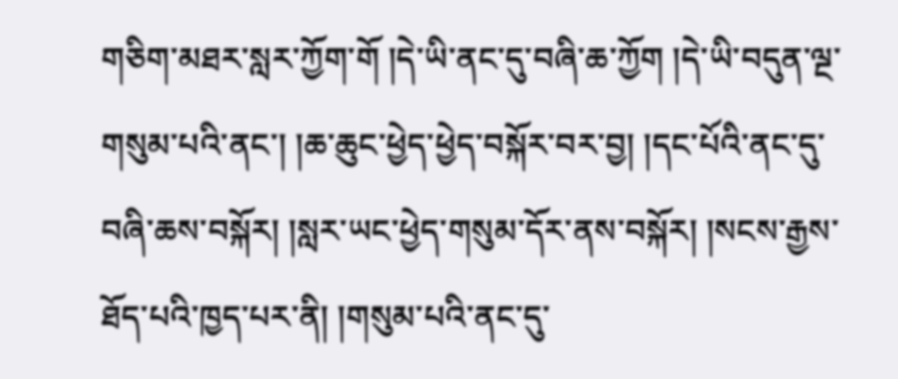གཅིག་མཐར་སླར་ཀྱོག་གོ །དེ་ཡི་ནང་དུ་བཞི་ཆ་ཀྱོག །དེ་ཡི་བདུན་ལྔ་གསུམ་པའི་ནང་། །ཆ་ཆུང་ཕྱེད་ཕྱེད་བསྐོར་བར་བྱ། །དང་པོའི་ནང་དུ་བཞི་ཆས་བསྐོར། །སླར་ཡང་ཕྱེད་གསུམ་དོར་ནས་བསྐོར། །སངས་རྒྱས་ཐོད་པའི་ཁྱད་པར་ནི། །གསུམ་པའི་ནང་དུ་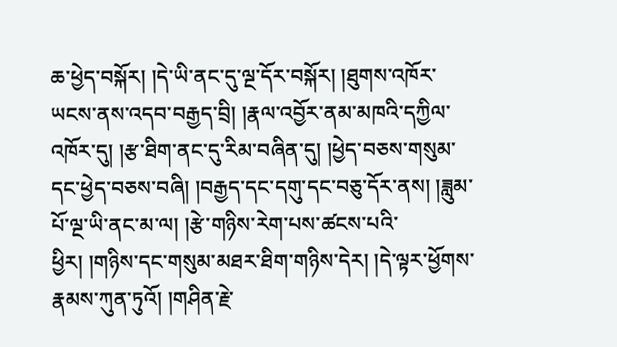ཆ་ཕྱེད་བསྐོར། །དེ་ཡི་ནང་དུ་ལྔ་དོར་བསྐོར། །ཐུགས་འཁོར་ཡངས་ནས་འདབ་བརྒྱད་བྲི། །རྣལ་འབྱོར་ནམ་མཁའི་དཀྱིལ་འཁོར་དུ། །རྩ་ཐིག་ནང་དུ་རིམ་བཞིན་དུ། །ཕྱེད་བཅས་གསུམ་དང་ཕྱེད་བཅས་བཞི། །བརྒྱད་དང་དགུ་དང་བཅུ་དོར་ནས། །ཟླུམ་པོ་ལྔ་ཡི་ནང་མ་ལ། །རྩེ་གཉིས་རེག་པས་ཚངས་པའི་ཕྱིར། །གཉིས་དང་གསུམ་མཐར་ཐིག་གཉིས་དེར། །དེ་ལྟར་ཕྱོགས་རྣམས་ཀུན་ཏུའོ། །གཤིན་རྗེ་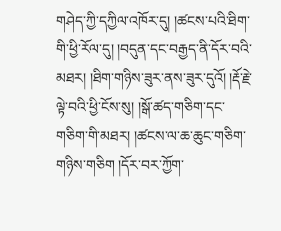གཤེད་ཀྱི་དཀྱིལ་འཁོར་དུ། །ཚངས་པའི་ཐིག་གི་ཕྱི་རོལ་དུ། །བདུན་དང་བརྒྱད་ནི་དོར་བའི་མཐར། །ཐིག་གཉིས་ཟུར་ནས་ཟུར་དུའོ། །རྡོ་རྗེ་ལྟེ་བའི་ཕྱི་ངོས་སུ། །སྒོ་ཚད་གཅིག་དང་གཅིག་གི་མཐར། །ཚངས་ལ་ཆ་ཆུང་གཅིག་གཉིས་གཅིག །དོར་བར་ཀྱོག་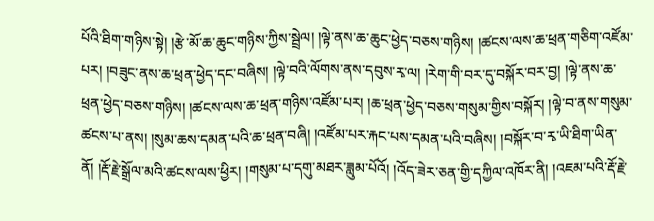པོའི་ཐིག་གཉིས་སྟེ། །རྩེ་མོ་ཆ་ཆུང་གཉིས་ཀྱིས་སྦྲེལ། །ལྟེ་ནས་ཆ་ཆུང་ཕྱེད་བཅས་གཉིས། །ཚངས་ལས་ཆ་ཕྲན་གཅིག་འཛོམ་པར། །བཟུང་ནས་ཆ་ཕྲན་ཕྱེད་དང་བཞིས། །ལྟེ་བའི་ལོགས་ནས་དབུས་རྭ་ལ། །རེག་གི་བར་དུ་བསྐོར་བར་བྱ། །ལྟེ་ནས་ཆ་ཕྲན་ཕྱེད་བཅས་གཉིས། །ཚངས་ལས་ཆ་ཕྲན་གཉིས་འཛོམ་པར། །ཆ་ཕྲན་ཕྱེད་བཅས་གསུམ་གྱིས་བསྐོར། །ལྟེ་བ་ནས་གསུམ་ཚངས་པ་ནས། །སུམ་ཆས་དམན་པའི་ཆ་ཕྲན་བཞི། །འཛོམ་པར་རྐང་པས་དམན་པའི་བཞིས། །བསྐོར་བ་རྭ་ཡི་ཐིག་ཡིན་ནོ། །རྡོ་རྗེ་སྒྲོལ་མའི་ཚངས་ལས་ཕྱིར། །གསུམ་པ་དགུ་མཐར་ཟླུམ་པོའོ། །འོད་ཟེར་ཅན་གྱི་དཀྱིལ་འཁོར་ནི། །འཇམ་པའི་རྡོ་རྗེ་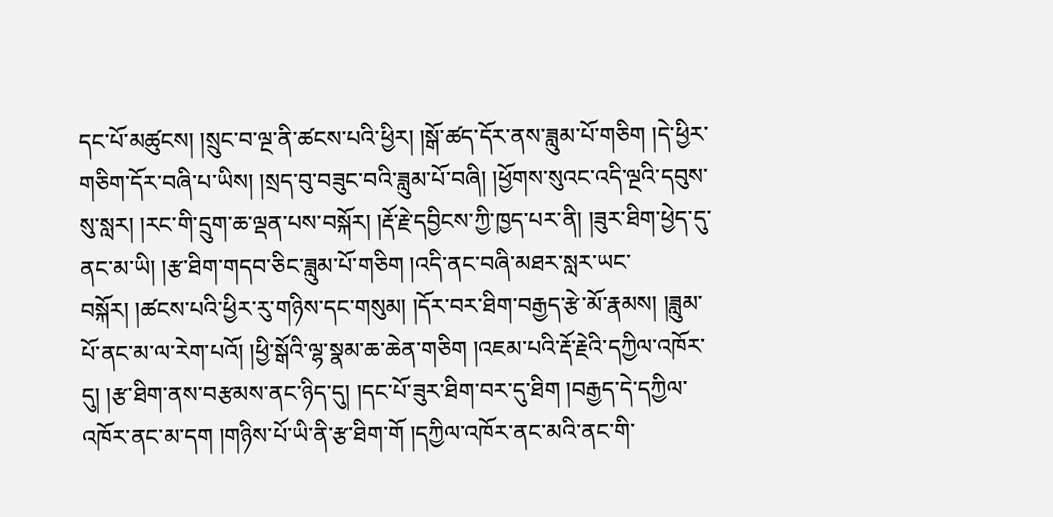དང་པོ་མཚུངས། །སྲུང་བ་ལྔ་ནི་ཚངས་པའི་ཕྱིར། །སྒོ་ཚད་དོར་ནས་ཟླུམ་པོ་གཅིག །དེ་ཕྱིར་གཅིག་དོར་བཞི་པ་ཡིས། །སྲད་བུ་བཟུང་བའི་ཟླུམ་པོ་བཞི། །ཕྱོགས་སུའང་འདི་ལྔའི་དབུས་སུ་སླར། །རང་གི་དྲུག་ཆ་ལྡན་པས་བསྐོར། །རྡོ་རྗེ་དབྱིངས་ཀྱི་ཁྱད་པར་ནི། །ཟུར་ཐིག་ཕྱེད་དུ་ནང་མ་ཡི། །རྩ་ཐིག་གདབ་ཅིང་ཟླུམ་པོ་གཅིག །འདི་ནང་བཞི་མཐར་སླར་ཡང་བསྐོར། །ཚངས་པའི་ཕྱིར་རུ་གཉིས་དང་གསུམ། །དོར་བར་ཐིག་བརྒྱད་རྩེ་མོ་རྣམས། །ཟླུམ་པོ་ནང་མ་ལ་རེག་པའོ། །ཕྱི་སྒོའི་ལྷ་སྣམ་ཆ་ཆེན་གཅིག །འཇམ་པའི་རྡོ་རྗེའི་དཀྱིལ་འཁོར་དུ། །རྩ་ཐིག་ནས་བརྩམས་ནང་ཉིད་དུ། །དང་པོ་ཟུར་ཐིག་བར་དུ་ཐིག །བརྒྱད་དེ་དཀྱིལ་འཁོར་ནང་མ་དག །གཉིས་པོ་ཡི་ནི་རྩ་ཐིག་གོ །དཀྱིལ་འཁོར་ནང་མའི་ནང་གི་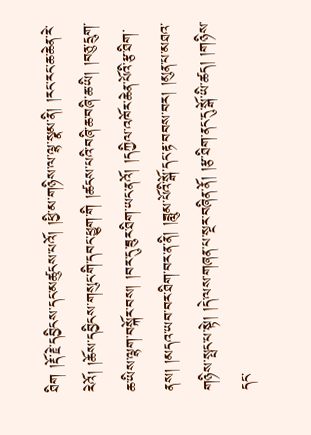ཐིག །རྡོ་རྗེ་དབྱིངས་དང་མཚུངས་པའོ། །ཕྱི་མ་གཉིས་ལ་ལྷ་སྣམ་ནི། །རང་རང་ཆ་ཆེན་རེ་རེའོ། །ཆོས་དབྱིངས་གསུང་གི་དབང་ཕྱུག་གི །ཚངས་པའི་བཞི་ཆ་བཞི་ཆ་ཡི། །བཅུ་དྲུག་ཆ་ཡིས་ལྷག་བསྐོར་བས། །བར་དུ་ཟུར་ཐིག་ཡང་ནའོ། །དཀྱིལ་འཁོར་ཆེན་པོའི་རྩ་ཐིག་ནས། །མདའ་ཡབ་བར་ཐིག་བར་ན་ནི། །ཟླུམ་པོའི་སྒོ་དང་རྟ་བབས་བར། །མུན་པ་མཐའ་གཉིས་སྤང་པ་སྟེ། །དེ་ལས་གཞན་པ་སྔར་བཞིན་ནོ། །རྩ་ཐིག་ནང་དུ་སྒོ་ཡི་ཚད། །གཉིས་དང་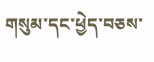གསུམ་དང་ཕྱེད་བཅས་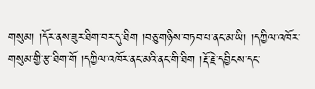གསུམ། །དོར་ནས་ཟུར་ཐིག་བར་དུ་ཐིག །བཅུ་གཉིས་བཏབ་པ་ནང་མ་ཡི། །དཀྱིལ་འཁོར་གསུམ་གྱི་རྩ་ཐིག་གོ །དཀྱིལ་འཁོར་ནང་མའི་ནང་གི་ཐིག །རྡོ་རྗེ་དབྱིངས་དང་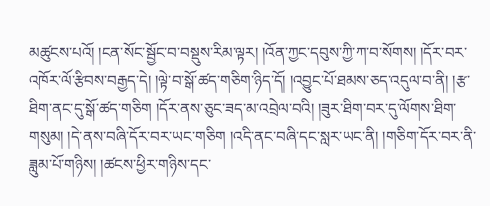མཚུངས་པའོ། །ངན་སོང་སྦྱོང་བ་བསྡུས་རིམ་ལྟར། །འོན་ཀྱང་དབུས་ཀྱི་ཀ་བ་སོགས། །དོར་བར་འཁོར་ལོ་རྩིབས་བརྒྱད་དེ། །ལྟེ་བ་སྒོ་ཚད་གཅིག་ཉིད་དོ། །འབྱུང་པོ་ཐམས་ཅད་འདུལ་བ་ནི། །རྩ་ཐིག་ནང་དུ་སྒོ་ཚད་གཅིག །དོར་ནས་ཅུང་ཟད་མ་འབྲེལ་བའི། །ཟུར་ཐིག་བར་དུ་ལོགས་ཐིག་གསུམ། །དེ་ནས་བཞི་དོར་བར་ཡང་གཅིག །འདི་ནང་བཞི་དང་སླར་ཡང་ནི། །གཅིག་དོར་བར་ནི་ཟླུམ་པོ་གཉིས། །ཚངས་ཕྱིར་གཉིས་དང་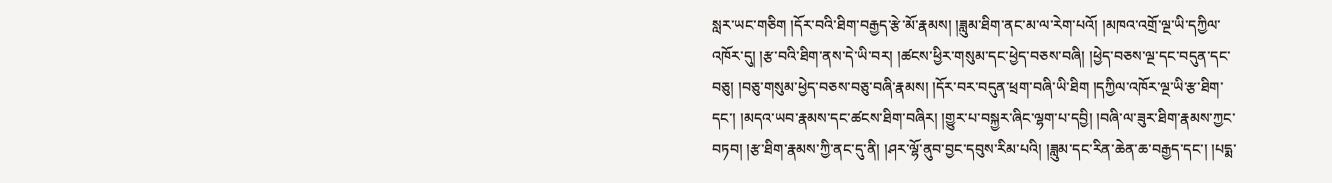སླར་ཡང་གཅིག །དོར་བའི་ཐིག་བརྒྱད་རྩེ་མོ་རྣམས། །ཟླུམ་ཐིག་ནང་མ་ལ་རེག་པའོ། །མཁའ་འགྲོ་ལྔ་ཡི་དཀྱིལ་འཁོར་དུ། །རྩ་བའི་ཐིག་ནས་དེ་ཡི་བར། །ཚངས་ཕྱིར་གསུམ་དང་ཕྱེད་བཅས་བཞི། །ཕྱེད་བཅས་ལྔ་དང་བདུན་དང་བཅུ། །བཅུ་གསུམ་ཕྱེད་བཅས་བཅུ་བཞི་རྣམས། །དོར་བར་བདུན་ཕྲག་བཞི་ཡི་ཐིག །དཀྱིལ་འཁོར་ལྔ་ཡི་རྩ་ཐིག་དང་། །མདའ་ཡབ་རྣམས་དང་ཚངས་ཐིག་བཞིར། །གྱུར་པ་བསྐྱར་ཞིང་ལྷག་པ་དབྱི། །བཞི་ལ་ཟུར་ཐིག་རྣམས་ཀྱང་བཏབ། །རྩ་ཐིག་རྣམས་ཀྱི་ནང་དུ་ནི། །ཤར་ལྷོ་ནུབ་བྱང་དབུས་རིམ་པའི། །ཟླུམ་དང་རིན་ཆེན་ཆ་བརྒྱད་དང་། །པདྨ་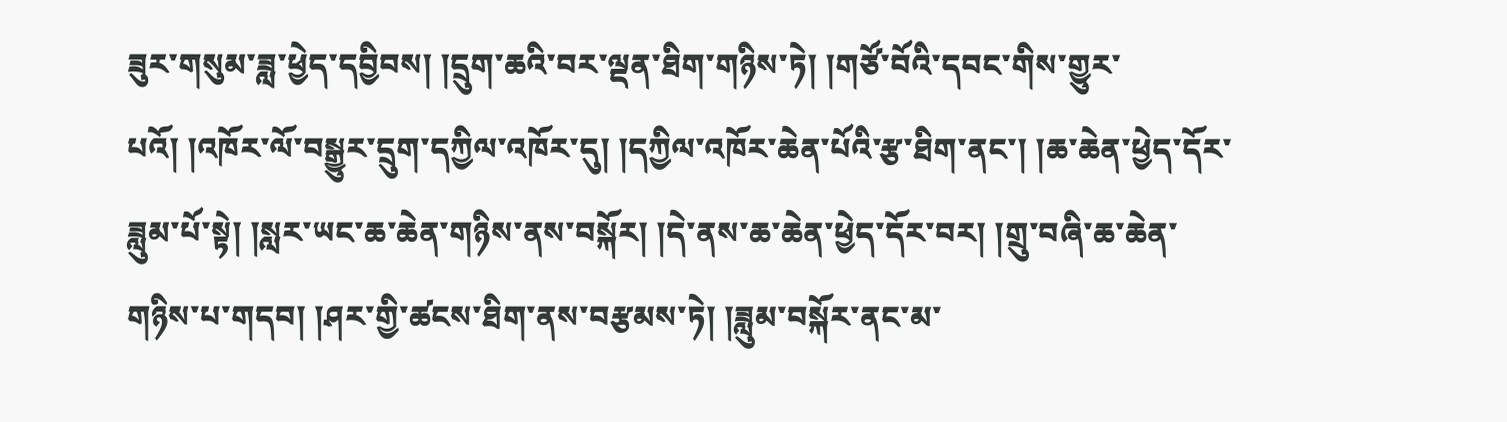ཟུར་གསུམ་ཟླ་ཕྱེད་དབྱིབས། །དྲུག་ཆའི་བར་ལྡན་ཐིག་གཉིས་ཏེ། །གཙོ་བོའི་དབང་གིས་གྱུར་པའོ། །འཁོར་ལོ་བསྒྱུར་དྲུག་དཀྱིལ་འཁོར་དུ། །དཀྱིལ་འཁོར་ཆེན་པོའི་རྩ་ཐིག་ནང་། །ཆ་ཆེན་ཕྱེད་དོར་ཟླུམ་པོ་སྟེ། །སླར་ཡང་ཆ་ཆེན་གཉིས་ནས་བསྐོར། །དེ་ནས་ཆ་ཆེན་ཕྱེད་དོར་བར། །གྲུ་བཞི་ཆ་ཆེན་གཉིས་པ་གདབ། །ཤར་གྱི་ཚངས་ཐིག་ནས་བརྩམས་ཏེ། །ཟླུམ་བསྐོར་ནང་མ་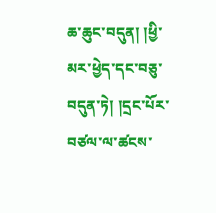ཆ་ཆུང་བདུན། །ཕྱི་མར་ཕྱེད་དང་བཅུ་བདུན་ཏེ། །དྲང་པོར་བཙལ་ལ་ཚངས་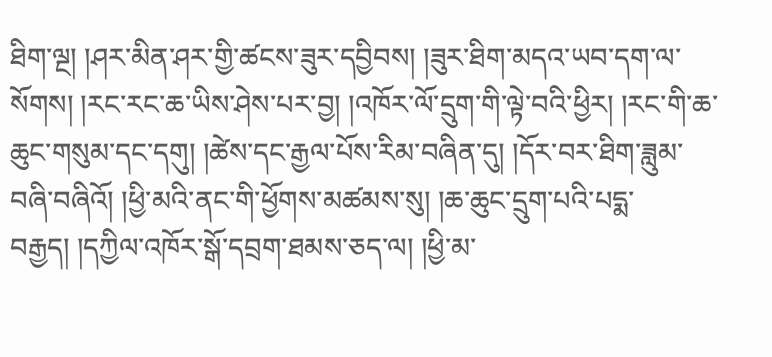ཐིག་ལྔ། །ཤར་མིན་ཤར་གྱི་ཚངས་ཟུར་དབྱིབས། །ཟུར་ཐིག་མདའ་ཡབ་དག་ལ་སོགས། །རང་རང་ཆ་ཡིས་ཤེས་པར་བྱ། །འཁོར་ལོ་དྲུག་གི་ལྟེ་བའི་ཕྱིར། །རང་གི་ཆ་ཆུང་གསུམ་དང་དགུ། །ཚེས་དང་རྒྱལ་པོས་རིམ་བཞིན་དུ། །དོར་བར་ཐིག་ཟླུམ་བཞི་བཞིའོ། །ཕྱི་མའི་ནང་གི་ཕྱོགས་མཚམས་སུ། །ཆ་ཆུང་དྲུག་པའི་པདྨ་བརྒྱད། །དཀྱིལ་འཁོར་སྒོ་དབྲག་ཐམས་ཅད་ལ། །ཕྱི་མ་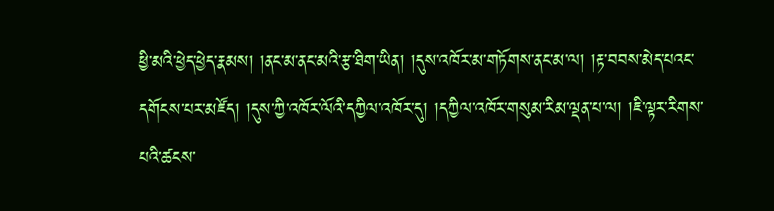ཕྱི་མའི་ཕྱེད་ཕྱེད་རྣམས། །ནང་མ་ནང་མའི་རྩ་ཐིག་ཡིན། །དུས་འཁོར་མ་གཏོགས་ནང་མ་ལ། །རྟ་བབས་མེད་པའང་དགོངས་པར་མཛོད། །དུས་ཀྱི་འཁོར་ལོའི་དཀྱིལ་འཁོར་དུ། །དཀྱིལ་འཁོར་གསུམ་རིམ་ལྡན་པ་ལ། །ཇི་ལྟར་རིགས་པའི་ཚངས་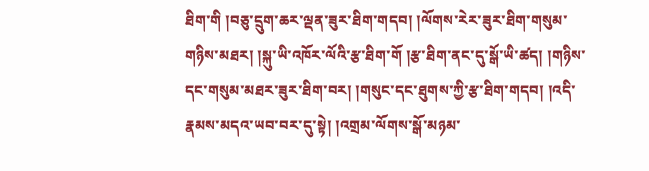ཐིག་གི །བཅུ་དྲུག་ཆར་ལྡན་ཟུར་ཐིག་གདབ། །ལོགས་རེར་ཟུར་ཐིག་གསུམ་གཉིས་མཐར། །སྐུ་ཡི་འཁོར་ལོའི་རྩ་ཐིག་གོ །རྩ་ཐིག་ནང་དུ་སྒོ་ཡི་ཚད། །གཉིས་དང་གསུམ་མཐར་ཟུར་ཐིག་བར། །གསུང་དང་ཐུགས་ཀྱི་རྩ་ཐིག་གདབ། །འདི་རྣམས་མདའ་ཡབ་བར་དུ་སྟེ། །འགྲམ་ལོགས་སྒོ་མཉམ་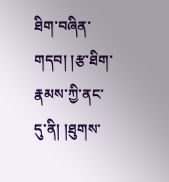ཐིག་བཞིན་གདབ། །རྩ་ཐིག་རྣམས་ཀྱི་ནང་དུ་ནི། །ཐུགས་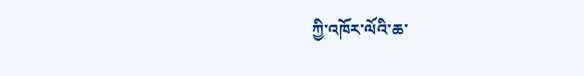ཀྱི་འཁོར་ལོའི་ཆ་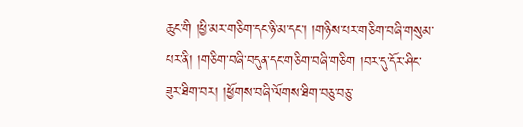ཆུང་གི །ཕྱི་མར་གཅིག་དང་ཉི་མ་དང་། །གཉིས་པར་གཅིག་བཞི་གསུམ་པར་ནི། །གཅིག་བཞི་བདུན་དང་གཅིག་བཞི་གཅིག །བར་དུ་དོར་ཤིང་ཟུར་ཐིག་བར། །ཕྱོགས་བཞི་ལོགས་ཐིག་བཅུ་བཅུ་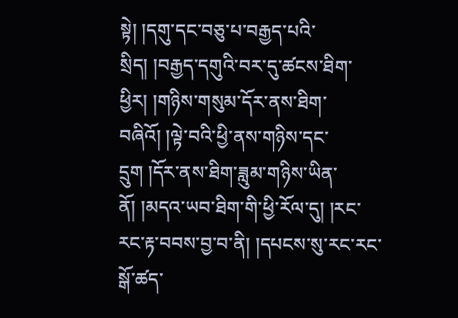སྟེ། །དགུ་དང་བཅུ་པ་བརྒྱད་པའི་སྲིད། །བརྒྱད་དགུའི་བར་དུ་ཚངས་ཐིག་ཕྱིར། །གཉིས་གསུམ་དོར་ནས་ཐིག་བཞིའོ། །ལྟེ་བའི་ཕྱི་ནས་གཉིས་དང་དྲུག །དོར་ནས་ཐིག་ཟླུམ་གཉིས་ཡིན་ནོ། །མདའ་ཡབ་ཐིག་གི་ཕྱི་རོལ་དུ། །རང་རང་རྟ་བབས་བྱ་བ་ནི། །དཔངས་སུ་རང་རང་སྒོ་ཚད་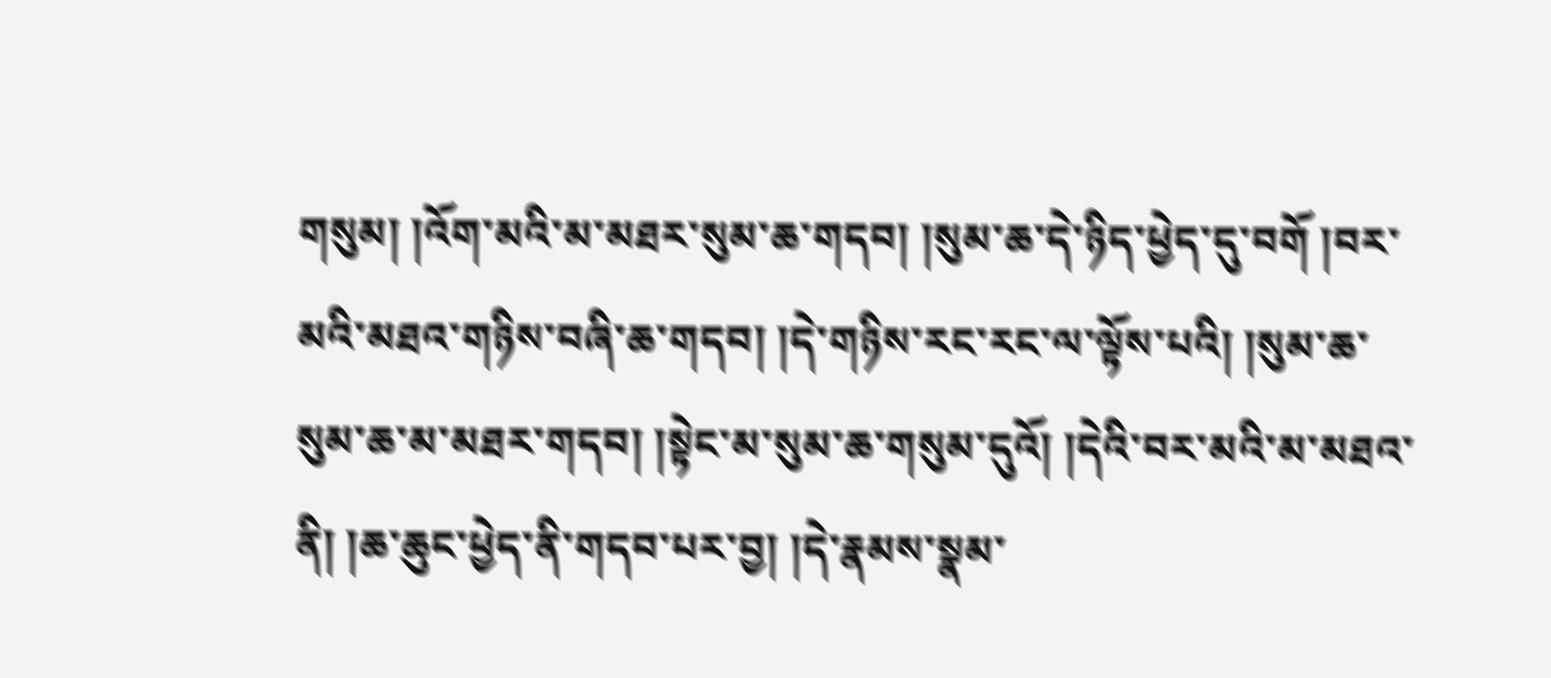གསུམ། །འོག་མའི་མ་མཐར་སུམ་ཆ་གདབ། །སུམ་ཆ་དེ་ཉིད་ཕྱེད་དུ་བགོ །བར་མའི་མཐའ་གཉིས་བཞི་ཆ་གདབ། །དེ་གཉིས་རང་རང་ལ་ལྟོས་པའི། །སུམ་ཆ་སུམ་ཆ་མ་མཐར་གདབ། །སྟེང་མ་སུམ་ཆ་གསུམ་དུའོ། །དེའི་བར་མའི་མ་མཐའ་ནི། །ཆ་ཆུང་ཕྱེད་ནི་གདབ་པར་བྱ། །དེ་རྣམས་སྣམ་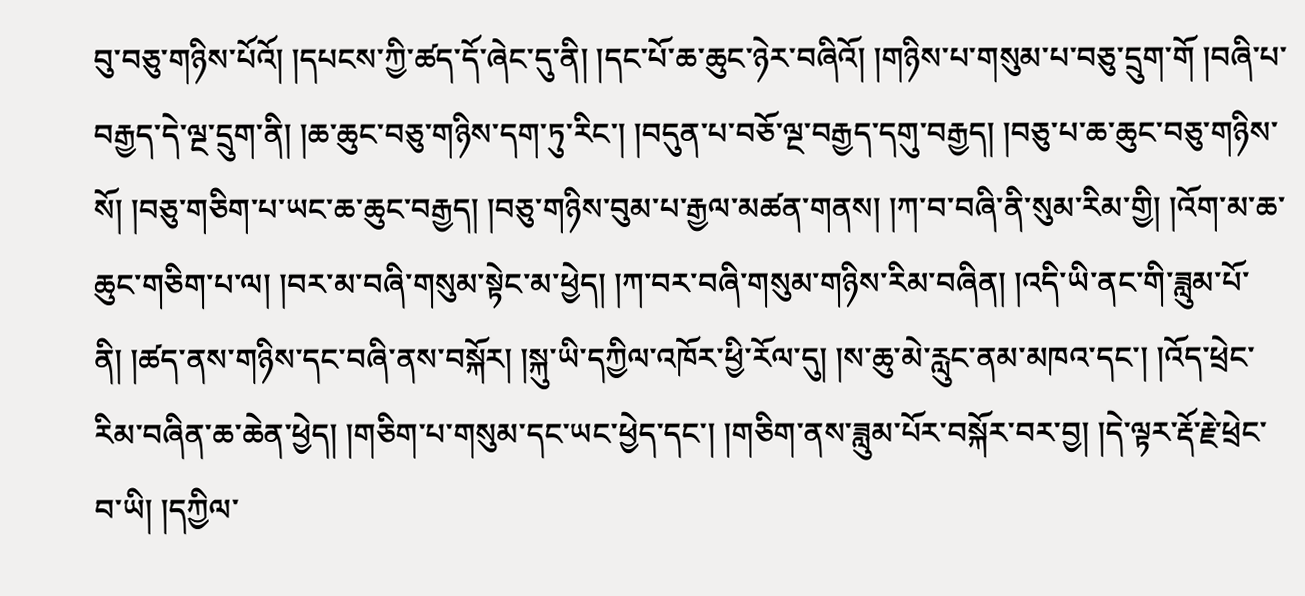བུ་བཅུ་གཉིས་པོའོ། །དཔངས་ཀྱི་ཚད་དོ་ཞེང་དུ་ནི། །དང་པོ་ཆ་ཆུང་ཉེར་བཞིའོ། །གཉིས་པ་གསུམ་པ་བཅུ་དྲུག་གོ །བཞི་པ་བརྒྱད་དེ་ལྔ་དྲུག་ནི། །ཆ་ཆུང་བཅུ་གཉིས་དག་ཏུ་རིང་། །བདུན་པ་བཅོ་ལྔ་བརྒྱད་དགུ་བརྒྱད། །བཅུ་པ་ཆ་ཆུང་བཅུ་གཉིས་སོ། །བཅུ་གཅིག་པ་ཡང་ཆ་ཆུང་བརྒྱད། །བཅུ་གཉིས་བུམ་པ་རྒྱལ་མཚན་གནས། །ཀ་བ་བཞི་ནི་སུམ་རིམ་གྱི། །འོག་མ་ཆ་ཆུང་གཅིག་པ་ལ། །བར་མ་བཞི་གསུམ་སྟེང་མ་ཕྱེད། །ཀ་བར་བཞི་གསུམ་གཉིས་རིམ་བཞིན། །འདི་ཡི་ནང་གི་ཟླུམ་པོ་ནི། །ཚད་ནས་གཉིས་དང་བཞི་ནས་བསྐོར། །སྐུ་ཡི་དཀྱིལ་འཁོར་ཕྱི་རོལ་དུ། །ས་ཆུ་མེ་རླུང་ནམ་མཁའ་དང་། །འོད་ཕྲེང་རིམ་བཞིན་ཆ་ཆེན་ཕྱེད། །གཅིག་པ་གསུམ་དང་ཡང་ཕྱེད་དང་། །གཅིག་ནས་ཟླུམ་པོར་བསྐོར་བར་བྱ། །དེ་ལྟར་རྡོ་རྗེ་ཕྲེང་བ་ཡི། །དཀྱིལ་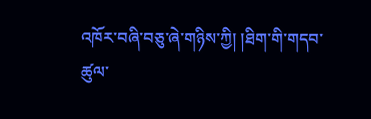འཁོར་བཞི་བཅུ་ཞེ་གཉིས་ཀྱི། །ཐིག་གི་གདབ་ཚུལ་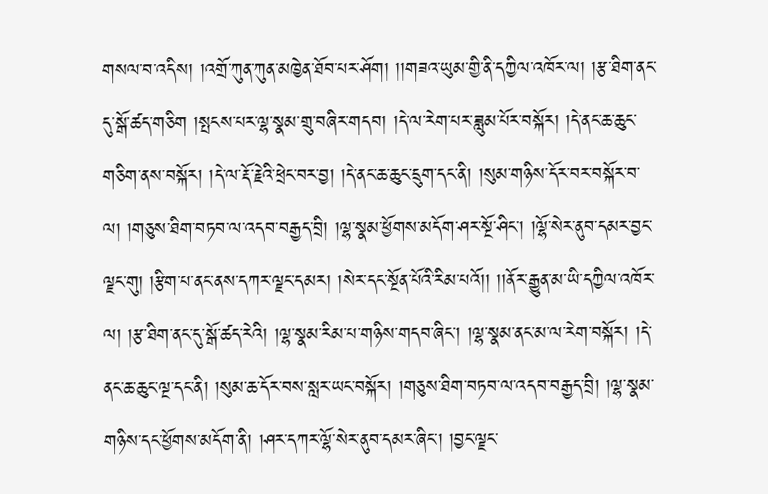གསལ་བ་འདིས། །འགྲོ་ཀུན་ཀུན་མཁྱེན་ཐོབ་པར་ཤོག། །།གཟའ་ཡུམ་གྱི་ནི་དཀྱིལ་འཁོར་ལ། །རྩ་ཐིག་ནང་དུ་སྒོ་ཚད་གཅིག །སྤངས་པར་ལྷ་སྣམ་གྲུ་བཞིར་གདབ། །དེ་ལ་རེག་པར་ཟླུམ་པོར་བསྐོར། །དེ་ནང་ཆ་ཆུང་གཅིག་ནས་བསྐོར། །དེ་ལ་རྡོ་རྗེའི་ཕྲེང་བར་བྱ། །དེ་ནང་ཆ་ཆུང་དྲུག་དང་ནི། །སུམ་གཉིས་དོར་བར་བསྐོར་བ་ལ། །གཅུས་ཐིག་བཏབ་ལ་འདབ་བརྒྱད་བྲི། །ལྷ་སྣམ་ཕྱོགས་མདོག་ཤར་སྔོ་ཤིང་། །ལྷོ་སེར་ནུབ་དམར་བྱང་ལྗང་གུ། །རྩིག་པ་ནང་ནས་དཀར་ལྗང་དམར། །སེར་དང་སྔོན་པོའི་རིམ་པའོ།། །།ནོར་རྒྱུན་མ་ཡི་དཀྱིལ་འཁོར་ལ། །རྩ་ཐིག་ནང་དུ་སྒོ་ཚད་རེའི། །ལྷ་སྣམ་རིམ་པ་གཉིས་གདབ་ཞིང་། །ལྷ་སྣམ་ནང་མ་ལ་རེག་བསྐོར། །དེ་ནང་ཆ་ཆུང་ལྔ་དང་ནི། །སུམ་ཆ་དོར་བས་སླར་ཡང་བསྐོར། །གཅུས་ཐིག་བཏབ་ལ་འདབ་བརྒྱད་བྲི། །ལྷ་སྣམ་གཉིས་དང་ཕྱོགས་མདོག་ནི། །ཤར་དཀར་ལྷོ་སེར་ནུབ་དམར་ཞིང་། །བྱང་ལྗང་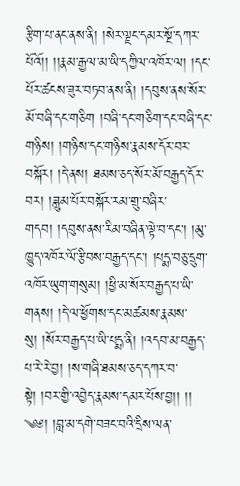རྩིག་པ་ནང་ནས་ནི། །སེར་ལྗང་དམར་སྔོ་དཀར་པོའོ།། །།རྣམ་རྒྱལ་མ་ཡི་དཀྱིལ་འཁོར་ལ། །དང་པོར་ཚངས་ཟུར་བཏབ་ནས་ནི། །དབུས་ནས་སོར་མོ་བཞི་དང་གཅིག །བཞི་དང་གཅིག་དང་བཞི་དང་གཉིས། །གཉིས་དང་གཉིས་རྣམས་དོར་བར་བསྐོར། །དེ་ནས། ཐམས་ཅད་སོར་མོ་བརྒྱད་དོར་བར། །ཟླུམ་པོར་བསྐོར་རམ་གྲུ་བཞིར་གདབ། །དབུས་ནས་རིམ་བཞིན་ལྟེ་བ་དང་། །མུ་ཁྱུད་འཁོར་ལོ་རྩིབས་བརྒྱད་དང་། །པདྨ་བཅུ་དྲུག་འཁོར་ཡུག་གསུམ། །ཕྱི་མ་སོར་བརྒྱད་པ་ཡི་གནས། །དེ་ལ་ཕྱོགས་དང་མཚམས་རྣམས་སུ། །སོར་བརྒྱད་པ་ཡི་པདྨ་ནི། །འདབ་མ་བརྒྱད་པ་རེ་རེ་བྱ། །ས་གཞི་ཐམས་ཅད་དཀར་བ་སྟེ། །བར་གྱི་འབྱེད་རྣམས་དམར་པོས་བྱ།། །། ༄༅། །བླ་མ་དགེ་བཟང་བའི་དྲིས་ལན་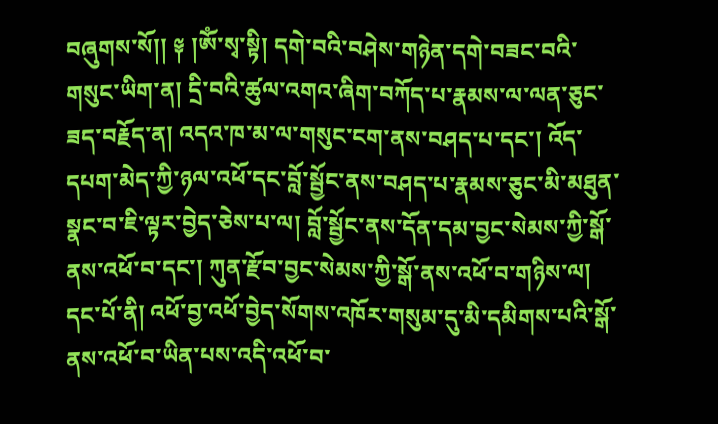བཞུགས་སོ།། ༈ །ཨོཾ་སྭ་སྟི། དགེ་བའི་བཤེས་གཉེན་དགེ་བཟང་བའི་གསུང་ཡིག་ན། དྲི་བའི་ཚུལ་འགའ་ཞིག་བཀོད་པ་རྣམས་ལ་ལན་ཅུང་ཟད་བརྗོད་ན། འདའ་ཁ་མ་ལ་གསུང་ངག་ནས་བཤད་པ་དང་། འོད་དཔག་མེད་ཀྱི་ཉལ་འཕོ་དང་བློ་སྦྱོང་ནས་བཤད་པ་རྣམས་ཅུང་མི་མཐུན་སྣང་བ་ཇི་ལྟར་བྱེད་ཅེས་པ་ལ། བློ་སྦྱོང་ནས་དོན་དམ་བྱང་སེམས་ཀྱི་སྒོ་ནས་འཕོ་བ་དང་། ཀུན་རྫོབ་བྱང་སེམས་ཀྱི་སྒོ་ནས་འཕོ་བ་གཉིས་ལ། དང་པོ་ནི། འཕོ་བྱ་འཕོ་བྱེད་སོགས་འཁོར་གསུམ་དུ་མི་དམིགས་པའི་སྒོ་ནས་འཕོ་བ་ཡིན་པས་འདི་འཕོ་བ་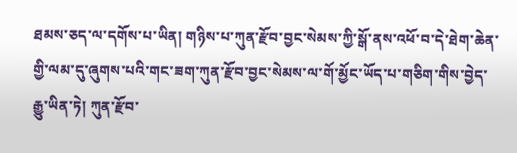ཐམས་ཅད་ལ་དགོས་པ་ཡིན། གཉིས་པ་ཀུན་རྫོབ་བྱང་སེམས་ཀྱི་སྒོ་ནས་འཕོ་བ་དེ་ཐེག་ཆེན་གྱི་ལམ་དུ་ཞུགས་པའི་གང་ཟག་ཀུན་རྫོབ་བྱང་སེམས་ལ་གོ་མྱོང་ཡོད་པ་གཅིག་གིས་བྱེད་རྒྱུ་ཡིན་ཏེ། ཀུན་རྫོབ་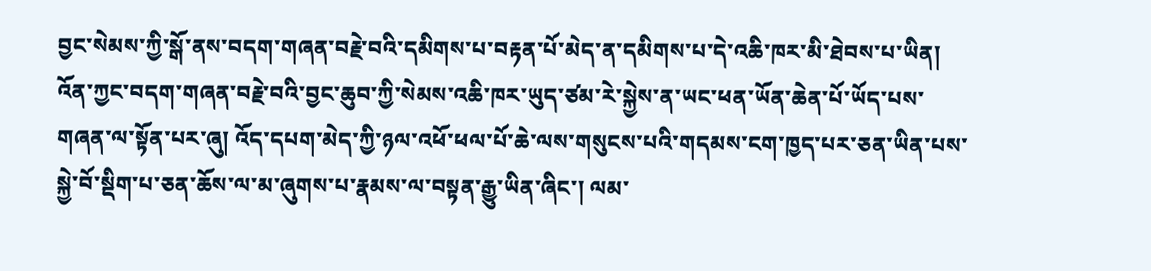བྱང་སེམས་ཀྱི་སྒོ་ནས་བདག་གཞན་བརྗེ་བའི་དམིགས་པ་བརྟན་པོ་མེད་ན་དམིགས་པ་དེ་འཆི་ཁར་མི་ཐེབས་པ་ཡིན། འོན་ཀྱང་བདག་གཞན་བརྗེ་བའི་བྱང་ཆུབ་ཀྱི་སེམས་འཆི་ཁར་ཡུད་ཙམ་རེ་སྐྱེས་ན་ཡང་ཕན་ཡོན་ཆེན་པོ་ཡོད་པས་གཞན་ལ་སྟོན་པར་ཞུ། འོད་དཔག་མེད་ཀྱི་ཉལ་འཕོ་ཕལ་པོ་ཆེ་ལས་གསུངས་པའི་གདམས་ངག་ཁྱད་པར་ཅན་ཡིན་པས་སྐྱེ་བོ་སྡིག་པ་ཅན་ཆོས་ལ་མ་ཞུགས་པ་རྣམས་ལ་བསྟན་རྒྱུ་ཡིན་ཞིང་། ལམ་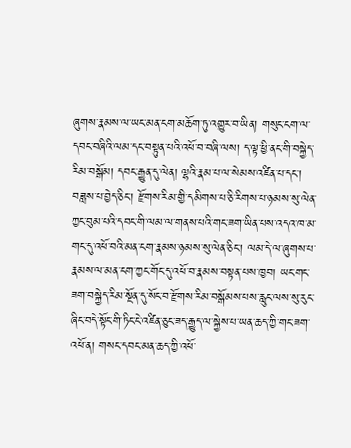ཞུགས་རྣམས་ལ་ཡང་མན་ངག་མཆོག་ཏུ་འགྱུར་བ་ཡིན། གསུང་ངག་ལ་དབང་བཞིའི་ལམ་དང་བསྟུན་པའི་འཕོ་བ་བཞི་ལས། ད་ལྟ་ཕྱི་ནང་གི་བསྐྱེད་རིམ་བསྒོམ། དབང་རྒྱུན་དུ་ལེན། ལྷའི་རྣམ་པ་ལ་སེམས་འཛིན་པ་དང་། བཟླས་པ་བྱེད་ཅིང་། རྫོགས་རིམ་གྱི་དམིགས་པ་ཅི་རིགས་པ་ཉམས་སུ་ལེན་ཀྱང་བུམ་པའི་དབང་གི་ལམ་ལ་གནས་པའི་གང་ཟག་ཡིན་པས་འདའ་ཁ་མ་གང་དུ་འཕོ་བའི་མན་ངག་རྣམས་ཉམས་སུ་ལེན་ཅིང་། ལམ་དེ་ལ་ཞུགས་པ་རྣམས་ལ་མན་ངག་ཀྱང་གོང་དུ་འཕོ་བ་རྣམས་བསྟན་པས་ཁྱབ། ཡང་གང་ཟག་བསྐྱེད་རིམ་སྔོན་དུ་སོང་བ་རྫོགས་རིམ་བསྒོམས་པས་རླུང་ལས་སུ་རུང་ཞིང་བདེ་སྟོང་གི་ཏིང་ངེ་འཛིན་ཅུང་ཟད་རྒྱུད་ལ་སྐྱེས་པ་ཡན་ཆད་ཀྱི་གང་ཟག་འཕོ་ན། གསང་དབང་མན་ཆད་ཀྱི་འཕོ་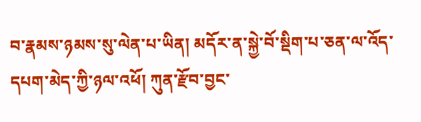བ་རྣམས་ཉམས་སུ་ལེན་པ་ཡིན། མདོར་ན་སྐྱེ་བོ་སྡིག་པ་ཅན་ལ་འོད་དཔག་མེད་ཀྱི་ཉལ་འཕོ། ཀུན་རྫོབ་བྱང་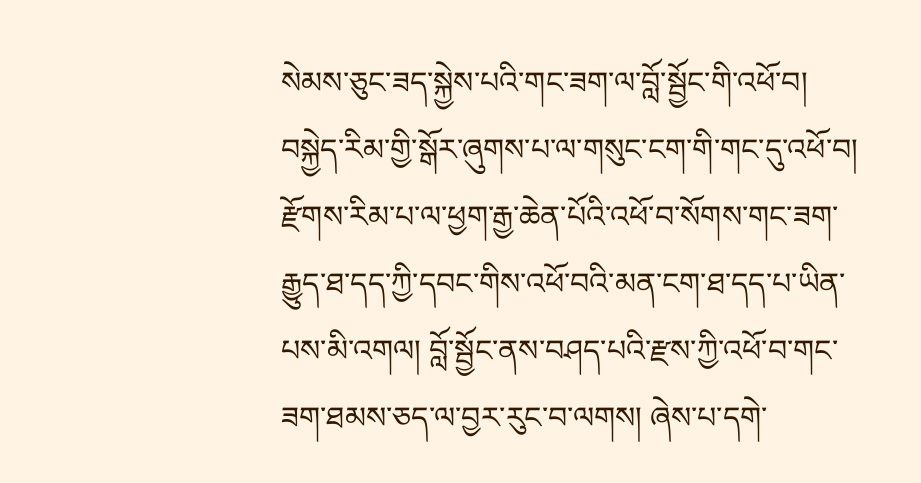སེམས་ཅུང་ཟད་སྐྱེས་པའི་གང་ཟག་ལ་བློ་སྦྱོང་གི་འཕོ་བ། བསྐྱེད་རིམ་གྱི་སྒོར་ཞུགས་པ་ལ་གསུང་ངག་གི་གང་དུ་འཕོ་བ། རྫོགས་རིམ་པ་ལ་ཕྱག་རྒྱ་ཆེན་པོའི་འཕོ་བ་སོགས་གང་ཟག་རྒྱུད་ཐ་དད་ཀྱི་དབང་གིས་འཕོ་བའི་མན་ངག་ཐ་དད་པ་ཡིན་པས་མི་འགལ། བློ་སྦྱོང་ནས་བཤད་པའི་རྫས་ཀྱི་འཕོ་བ་གང་ཟག་ཐམས་ཅད་ལ་བྱར་རུང་བ་ལགས། ཞེས་པ་དགེ་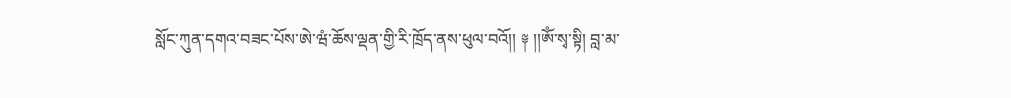སློང་ཀུན་དགའ་བཟང་པོས་ཨེ་ཝཾ་ཆོས་ལྡན་གྱི་རི་ཁྲོད་ནས་ཕུལ་བའོ།། ༈ །།ཨོཾ་སྭ་སྟི། བླ་མ་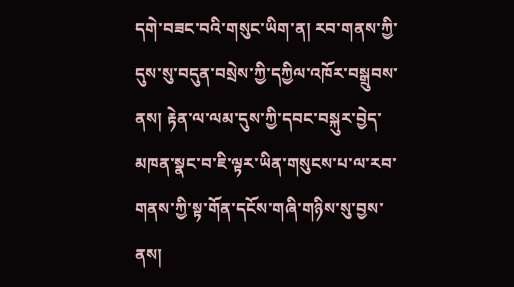དགེ་བཟང་བའི་གསུང་ཡིག་ན། རབ་གནས་ཀྱི་དུས་སུ་བདུན་བསྲེས་ཀྱི་དཀྱིལ་འཁོར་བསྒྲུབས་ནས། རྟེན་ལ་ལམ་དུས་ཀྱི་དབང་བསྐུར་བྱེད་མཁན་སྣང་བ་ཇི་ལྟར་ཡིན་གསུངས་པ་ལ་རབ་གནས་ཀྱི་སྟ་གོན་དངོས་གཞི་གཉིས་སུ་བྱས་ནས།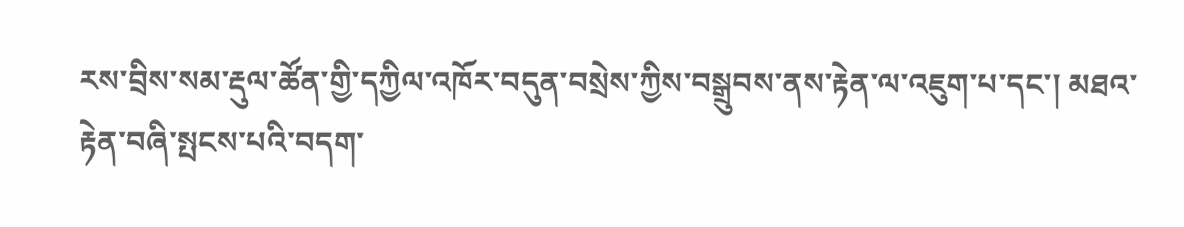རས་བྲིས་སམ་རྡུལ་ཚོན་གྱི་དཀྱིལ་འཁོར་བདུན་བསྲེས་ཀྱིས་བསྒྲུབས་ནས་རྟེན་ལ་འཇུག་པ་དང་། མཐའ་རྟེན་བཞི་སྤངས་པའི་བདག་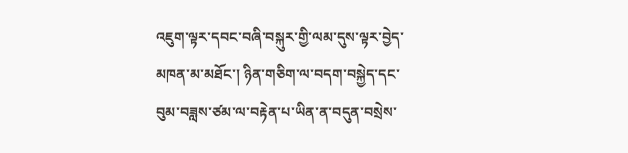འཇུག་ལྟར་དབང་བཞི་བསྐུར་གྱི་ལམ་དུས་ལྟར་བྱེད་མཁན་མ་མཐོང་། ཉིན་གཅིག་ལ་བདག་བསྐྱེད་དང་བུམ་བཟླས་ཙམ་ལ་བརྟེན་པ་ཡིན་ན་བདུན་བསྲེས་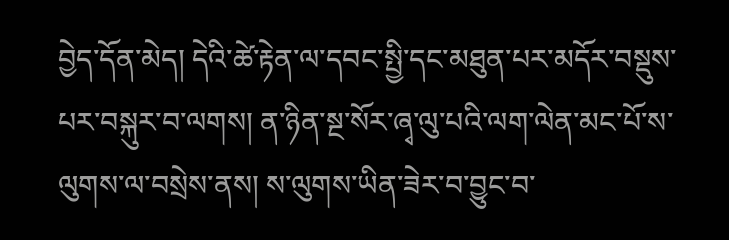བྱེད་དོན་མེད། དེའི་ཚེ་རྟེན་ལ་དབང་སྤྱི་དང་མཐུན་པར་མདོར་བསྡུས་པར་བསྐུར་བ་ལགས། ན་ཉིན་སྔ་སོར་ཞྭ་ལུ་པའི་ལག་ལེན་མང་པོ་ས་ལུགས་ལ་བསྲེས་ནས། ས་ལུགས་ཡིན་ཟེར་བ་བྱུང་བ་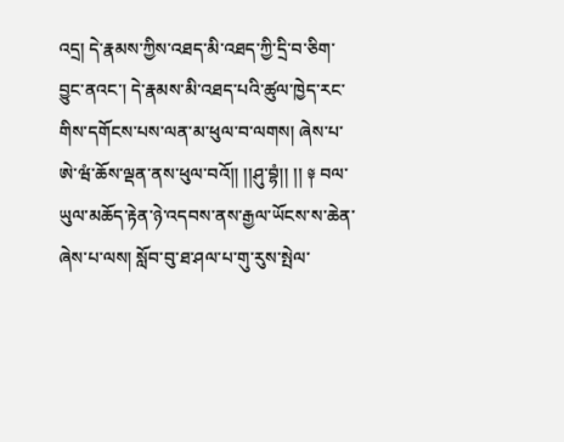འདྲ། དེ་རྣམས་ཀྱིས་འཐད་མི་འཐད་ཀྱི་དྲི་བ་ཅིག་བྱུང་ནའང་། དེ་རྣམས་མི་འཐད་པའི་ཚུལ་ཁྱེད་རང་གིས་དགོངས་པས་ལན་མ་ཕུལ་བ་ལགས། ཞེས་པ་ཨེ་ཝཾ་ཆོས་ལྡན་ནས་ཕུལ་བའོ།། །།ཤུ་བྷཾ།། །། ༈ བལ་ཡུལ་མཆོད་རྟེན་ཉེ་འདབས་ནས་རྒྱལ་ཡོངས་ས་ཆེན་ཞེས་པ་ལས། སློབ་བུ་ཐ་ཤལ་པ་གུ་རུས་སྤེལ་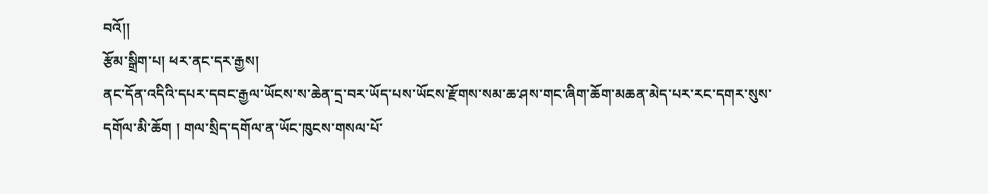བའོ།།
རྩོམ་སྒྲིག་པ། ཕར་ནང་དར་རྒྱས།
ནང་དོན་འདིའི་དཔར་དབང་རྒྱལ་ཡོངས་ས་ཆེན་དྲ་བར་ཡོད་པས་ཡོངས་རྫོགས་སམ་ཆ་ཤས་གང་ཞིག་ཆོག་མཆན་མེད་པར་རང་དགར་སུས་དགོལ་མི་ཆོག ། གལ་སྲིད་དགོལ་ན་ཡོང་ཁུངས་གསལ་པོ་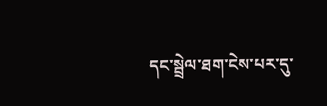དང་སྦྲེལ་ཐག་ངེས་པར་དུ་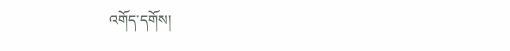འགོད་དགོས།